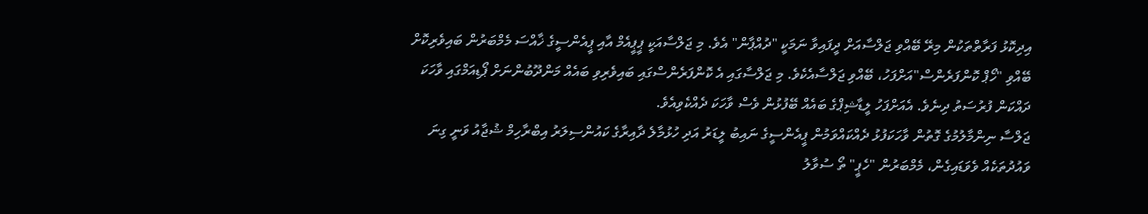އިދިކޮޅު ފަރާތްތަކުން މިރޭ ބޭއްވި ޖަލްސާއަށް ދީފައިވާ ނަމަކީ "ދުއްޕާން" އެވެ. މި ޖަލްސާއަކީ ޕީޕީއެމް އާއި ޕީއެންސީގެ ޚާއްސަ މެމްބަރުން ބައިވެރިކޮށް ބޭއްވި "ހޯޕް ކޮންފަރެންސް"އަށްފަހު، ބޭއްވި ޖަލްސާއެކެވެ. މި ޖަލްސާގައި އެ ކޮންފަރެންސްގައި ބައިވެރިވި ބައެއް މަންދޫބުންނަށް ޕޯޑިއަމްގައި ވާހަކަ ދައްކަން ފުރުސަތު ދިނެވެ. އެއަށްފަހު ލީޑާޝިޕްގެ ބައެއް ބޭފުޅުން ވެސް ވާހަކަ ދެއްކެވިއެވެ.
ޖަލްސާ ނިންމާލުމުގެ ގޮތުން ވާހަކަފުޅު ދެއްކައްވަމުން ޕީއެންސީގެ ނައިބު ލީޑަރު އަދި ހުޅުމާލެ ދާއިރާގެ ކައުންސިލަރު އިބްރާހިމް ޝުޖާއު ވަނީ ގިނަ ވައުދުތަކެއް ވެވަޑައިގެން، މެމްބަރުން "ހެޕީ" ތޯ ސުވާލު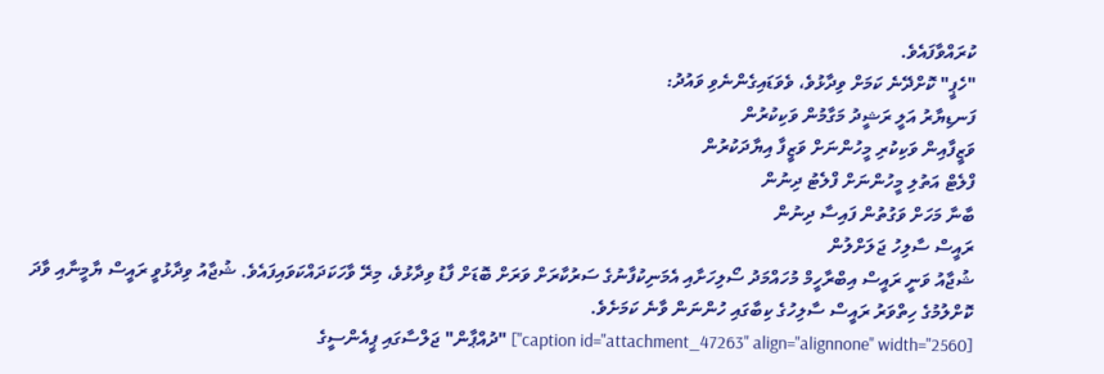ކުރައްވާފައެވެ.
"ހެޕީ" ކޮށްދޭނެ ކަމަށް ވިދާޅުވެ، ވެވަޑައިގެންނެވި ވައުދު:
ފަނޑިޔާރު އަލީ ރަޝީދު މަގާމުން ވަކިކުރުން
ވަޒީފާއިން ވަކިކުރި މީހުންނަށް ވަޒީފާ އިޔާދަކުރުން
ފްލެޓް އަތުލި މީހުންނަށް ފްލެޓު ދިނުން
ބާނާ މަހަށް ވަގުތުން ފައިސާ ދިނުން
ރައީސް ސާލިހު ޖަލަށްލުން
ޝުޖާއު ވަނީ ރައީސް އިބްރާހީމް މުހައްމަދު ސޯލިހަށާއި އެމަނިކުފާނުގެ ސަރުކާރަށް ވަރަށް ބޮޑަށް ފާޑު ވިދާޅުވެ، މިރޭ ވާހަކަދައްކަވައިފައެވެ. ޝުޖާއު ވިދާޅުވީ ރައީސް ޔާމީނާއި ވާދަ ކޮށްލުމުގެ ހިތްވަރު ރައީސް ސާލިހުގެ ކިބާގައި ހުންނަން ވާނެ ކަމަށެވެ.
[caption id="attachment_47263" align="alignnone" width="2560"] "ދުއްޕާން" ޖަލްސާގައި ޕީއެންސީގެ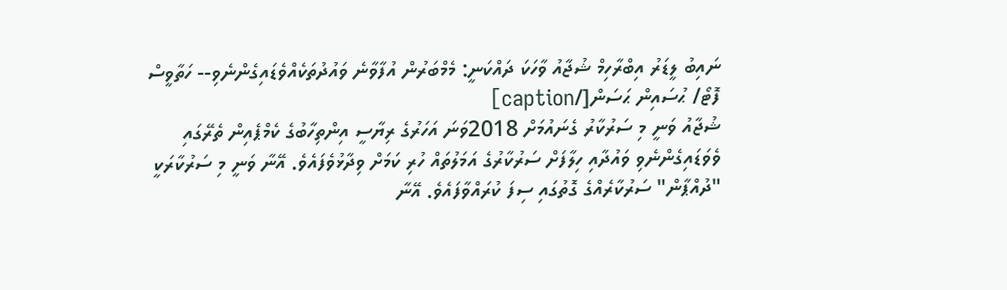ނައިބު ލީޑަރު އިބްރާހިމް ޝުޖާއު ވާހަކަ ދައްކަނީ: މެމްބަރުން އުފާވާނެ ވައުދުތަކެއްވެޑައިގެންނެވި-- ހަތާވީސް ފޮޓޯ/ ޙުސައިން ޙަސަން[/caption]
ޝުޖާއު ވަނީ މި ސަރުކާރު ގެނައުމަށް 2018ވަނަ އަހަރުގެ ރިޔާސީ އިންތިހާބުގެ ކެމްޕެއިން ތެރޭގައި ވެވަޑައިގެންނެވި ވައުދާއި ހިލާފަށް ސަރުކާރުގެ އަމަލުތައް ހުރި ކަމަށް ވިދާޅުވެފައެވެ. އޭނާ ވަނީ މި ސަރުކާރަކީ "ދުއްޕާން" ސަރުކާރެއްގެ ގޮތުގައި ސިފަ ކުރައްވާފައެވެ. އޭނާ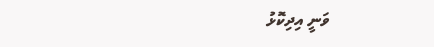ވަނީ އިދިކޮޅު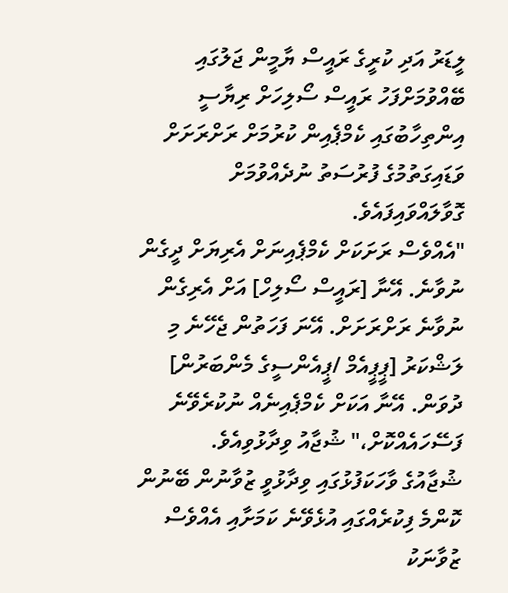ލީޑަރު އަދި ކުރީގެ ރައީސް ޔާމީން ޖަލުގައި ބޭއްވުމަށްފަހު ރައީސް ސޯލިހަށް ރިޔާސީ އިންތިހާބުގައި ކެމްޕެއިން ކުރުމަށް ރަށްރަށަށް ވަޑައިގަތުމުގެ ފުރުސަތު ނުދެއްވުމަށް ގޮވާލައްވައިފައެވެ.
"އެއްވެސް ރަށަކަށް ކެމްޕެއިނަށް އެރިޔަށް ދީގެން ނުވާނެ. އޭނާ [ރައީސް ސޯލިހް] އަށް އެރިގެން ނުވާނެ ރަށްރަށަށް. އޭނަ ފަހަތުން ޖެހޭނެ މި ލަޝްކަރު [ޕީޕީއެމް /ޕީއެންސީގެ މެންބަރުން] ދުވަން. އޭނާ އަކަށް ކެމްޕެއިނެއް ނުކުރެވޭނެ ފަސޭހައެއްކޮށް،" ޝުޖާއު ވިދާޅުވިއެވެ.
ޝުޖާއުގެ ވާހަކަފުޅުގައި ވިދާޅުވީ ޒުވާނުން ބޭނުން ކޮންމެ ފިކުރެއްގައި އުޅެވޭނެ ކަމަށާއި އެއްވެސް ޒުވާނަކު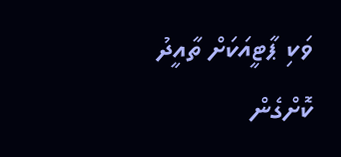ވަކި ޕާޓީއަކަށް ތާއީދު ކޮށްގެން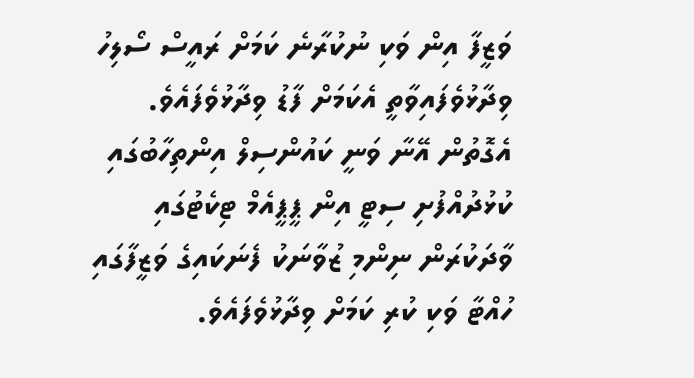ވަޒީފާ އިން ވަކި ނުކުރާނެ ކަމަށް ރައީސް ސޯލިހު ވިދާޅުވެފައިވާތީ އެކަމަށް ފާޑު ވިދާޅުވެފައެވެ. އެގޮތުން އޭނާ ވަނީ ކައުންސިލް އިންތިހާބުގައި ކުޅުދުއްފުށި ސިޓީ އިން ޕީޕީއެމް ޓިކެޓުގައި ވާދަކުރަން ނިންމި ޒުވާނަކު ފެނަކައިގެ ވަޒީފާގައި ހުއްޓާ ވަކި ކުރި ކަމަށް ވިދާޅުވެފައެވެ.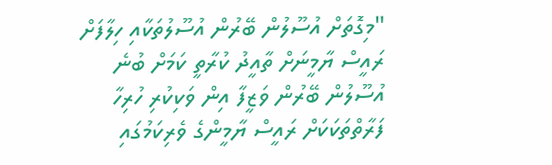"މިގޮތަށް އުސޫލުން ބޭރުން އުސޫލުތަކާއި ހިލާފަށް ރައީސް ޔާމީނަށް ތާއީދު ކުރާތީ ކަމަށް ބުނެ އުސޫލުން ބޭރުން ވަޒީފާ އިން ވަކިކުރި ހުރިހާ ފަރާތްތަކަކަށް ރައީސް ޔާމީންގެ ވެރިކަމުގައި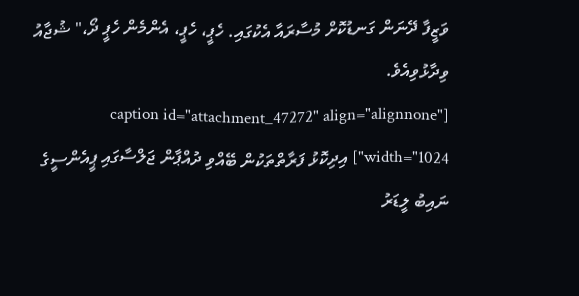ވަޒީފާ ދޭނަން ގަނޑުކޮށް މުސާރައާ އެކުގައި. ހެޕީ، ހެޕީ، އެންމެން ހެޕީ ދޯ،" ޝުޖާއު ވިދާޅުވިއެވެ.
[caption id="attachment_47272" align="alignnone" width="1024"] އިދިކޮޅު ފަރާތްތަކުން ބޭއްވި ދުއްޕާން ޖަލްސާގައި ޕީއެންސީގެ ނައިބު ލީޑަރު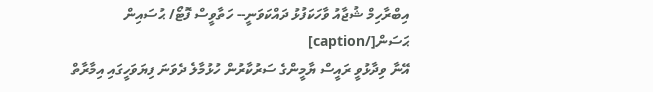އިބްރާހިމް ޝުޖާއު ވާހަކަފުޅު ދައްކަވަނީ-- ހަތާވީސް ފޮޓޯ/ ޙުސައިން ޙަސަން[/caption]
އޭނާ ވިދާޅުވީ ރައީސް ޔާމީންގެ ސަރުކާރުން ހުޅުމާލެ ދެވަނަ ފިޔަވަހީގައި އިމާރާތް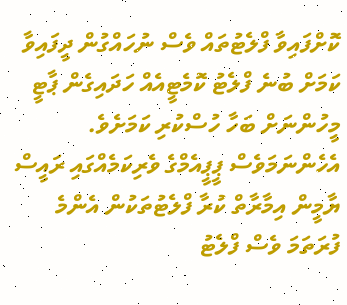ކޮށްފައިވާ ފްލެޓުތައް ވެސް ނުހައްގުން ދީފައިވާ ކަމަށް ބުނެ ފްލެޓު ކޮމެޓީއެއް ހަދައިގެން ޕާޓީ މީހުންނަށް ބަހާ ހުސްކުރި ކަމަށެވެ. އެހެންނަމަވެސް ޕީޕީއެމްގެ ވެރިކަމެއްގައި ރައީސް ޔާމީން އިމާރާތް ކުރާ ފްލެޓުތަކުން އެންމެ ފުރަތަމަ ވެސް ފްލެޓު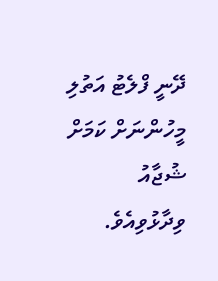ދޭނީ ފްލެޓު އަތުލި މީހުންނަށް ކަމަށް ޝުޖާއު ވިދާޅުވިއެވެ.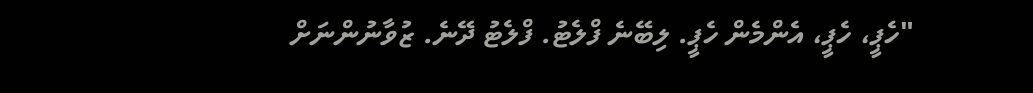"ހެޕީ، ހެޕީ، އެންމެން ހެޕީ. ލިބޭނެ ފްލެޓު. ފްލެޓު ދޭނެ. ޒުވާނުންނަށް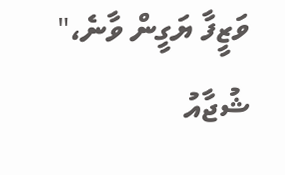ވަޒީފާ ޔަގީން ވާނެ،" ޝުޖާއު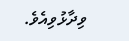ވިދާޅުވިއެވެ.